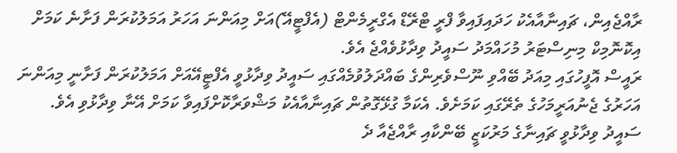ރާއްޖެއިން، ޗައިނާއާއެކު ހަދައިފައިވާ ފްރީ ޓްރޭޑް އެގްރީމެންޓް (އެފްޓީއޭ)އަށް މިއަންނަ އަހަރު އަމަލުކުރަން ފަށާނެ ކަމަށް އިކޮނޮމިކް މިނިސްޓަރު މުހައްމަދު ސައީދު ވިދާޅުވެއްޖެ އެވެ.
ރައީސް އޮފީހުގައި މިއަދު ބޭއްވި ނޫސްވެރިންގެ ބައްދަލުވުމެއްގައި ސައީދު ވިދާޅުވީ އެފްޓީއޭއަށް އަމަލުކުރަން ފަށާނީ މިއަންނަ އަހަރުގެ ޖެނުއަރީމަހުގެ ތެރޭގައި ކަމަށެވެ. އެކަމާ ގުޅޭގޮތުން ޗައިނާއާއެކު މަޝްވަރާކޮށްފައިވާ ކަމަށް އޭނާ ވިދާޅުވި އެވެ.
ސައީދު ވިދާޅުވީ ޗައިނާގެ މަރުކަޒީ ބޭންކާއި ރާއްޖެއާ ދެ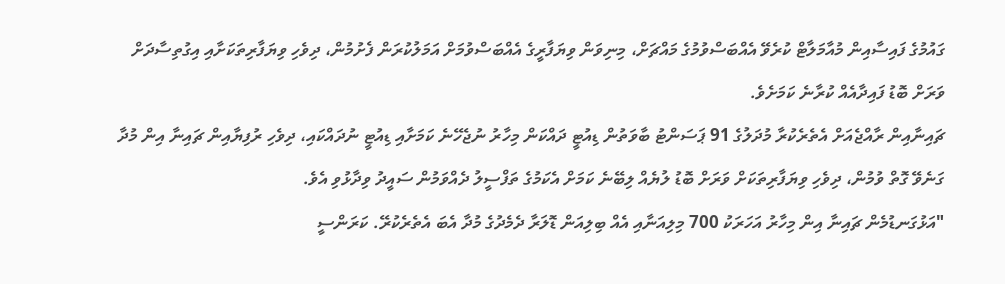ގައުމުގެ ފައިސާއިން މުއާމަލާޓް ކުރެވޭ އެއްބަސްވުމުގެ މައްޗަށް، މިނިވަން ވިޔަފާރީގެ އެއްބަސްވުމަށް އަމަލުކުރަން ފެށުމުން، ދިވެހި ވިޔަފާރިތަކަށާއި އިގުތިސާދަށް ވަރަށް ބޮޑު ފައިދާއެއް ކުރާނެ ކަމަށެވެ.
ޗައިނާއިން ރާއްޖެއަށް އެތެރެކުރާ މުދަލުގެ 91 ޕަސަންޓު ބާވަތުން ޑިއުޓީ ދައްކަން މިހާރު ނުޖެހޭނެ ކަމަށާއި ޑިއުޓީ ނުދައްކައި، ދިވެހި ރުފިޔާއިން ޗައިނާ އިން މުދާ ގަނެވޭ ގޮތް ވުމުން، ދިވެހި ވިޔަފާރިތަކަށް ވަރަށް ބޮޑު ލުޔެއް ލިބޭނެ ކަމަށް އެކަމުގެ ތަފްސީލު ދެއްވަމުން ސައީދު ވިދާޅުވި އެވެ.
"އަޅުގަނޑުމެން ޗައިނާ އިން މިހާރު އަހަރަކު 700 މިލިއަނާއި އެއް ބިލިއަން ޑޮލަރާ ދެމެދުގެ މުދާ އެބަ އެތެރެކުރޭ. ކަރަންސީ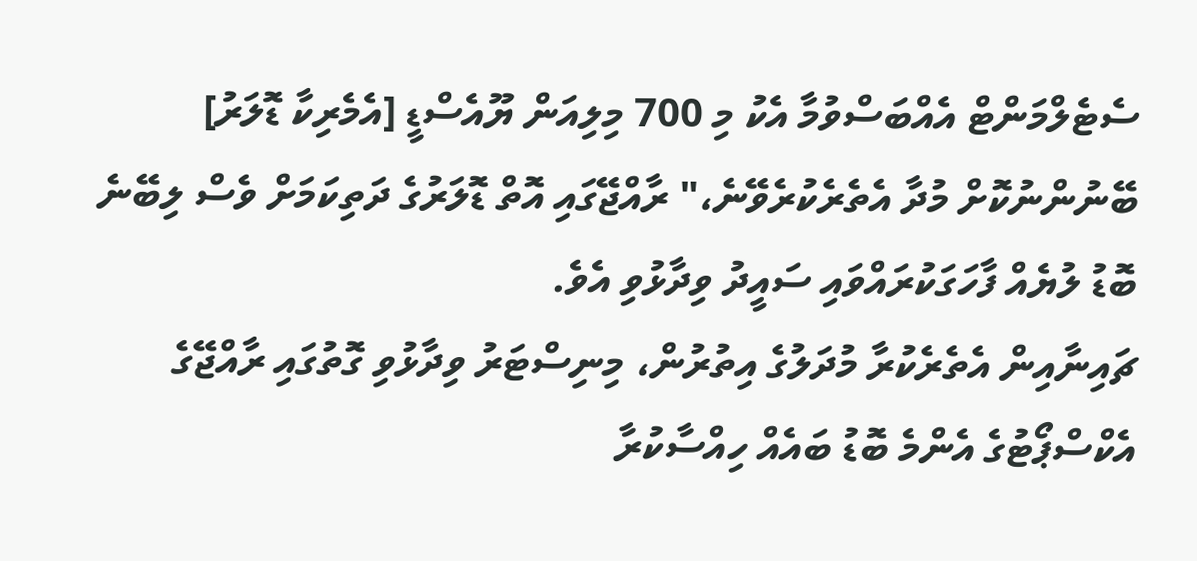ސެޓެލްމަންޓް އެއްބަސްވުމާ އެކު މި 700 މިލިއަން ޔޫއެސްޑީ [އެމެރިކާ ޑޮލަރު] ބޭނުންނުކޮށް މުދާ އެތެރެކުރެވޭނެ،" ރާއްޖޭގައި އޮތް ޑޮލަރުގެ ދަތިކަމަށް ވެސް ލިބޭނެ ބޮޑު ލުޔެއް ފާހަގަކުރައްވައި ސައީދު ވިދާޅުވި އެވެ.
ޗައިނާއިން އެތެރެކުރާ މުދަލުގެ އިތުރުން، މިނިސްޓަރު ވިދާޅުވި ގޮތުގައި ރާއްޖޭގެ އެކްސްޕޯޓުގެ އެންމެ ބޮޑު ބައެއް ހިއްސާކުރާ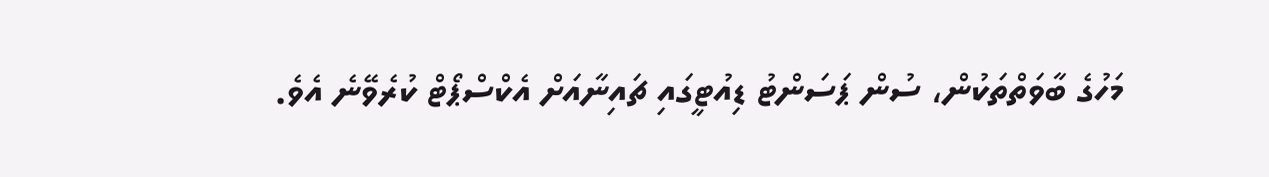މަހުގެ ބާވަތްތަކުން، ސުން ޕަސަންޓު ޑިއުޓީގައި ޗައިނާއަށް އެކްސްޕޯޓް ކުރެވޭނެ އެވެ.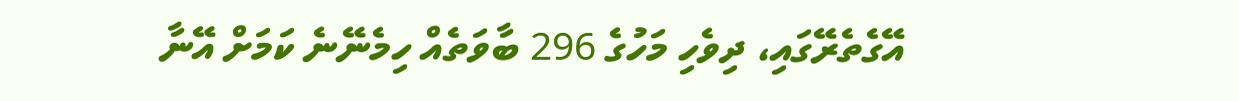އޭގެތެރޭގައި، ދިވެހި މަހުގެ 296 ބާވަތެއް ހިމެނޭނެ ކަމަށް އޭނާ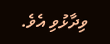ވިދާޅުވި އެވެ.